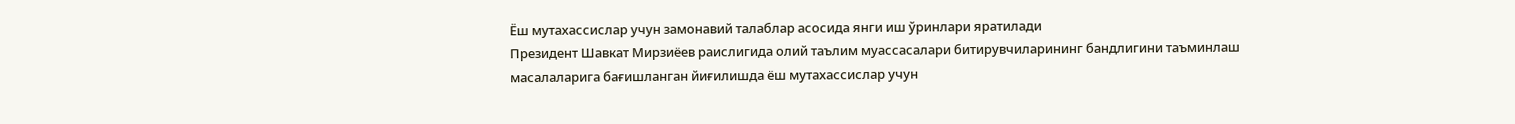Ёш мутахассислар учун замонавий талаблар асосида янги иш ўринлари яратилади
Президент Шавкат Мирзиёев раислигида олий таълим муассасалари битирувчиларининг бандлигини таъминлаш масалаларига бағишланган йиғилишда ёш мутахассислар учун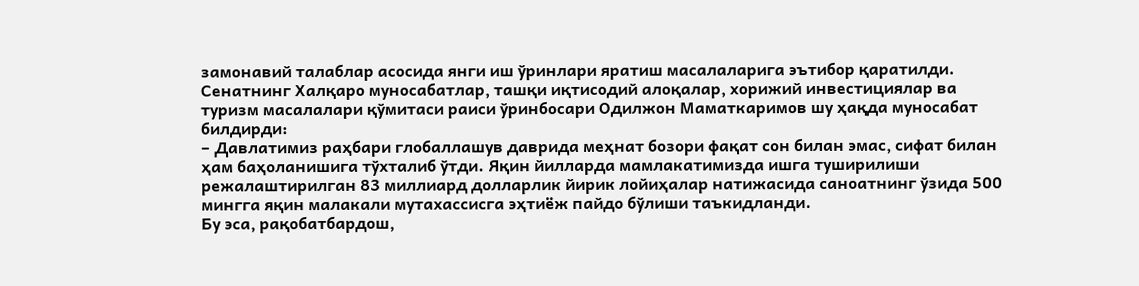замонавий талаблар асосида янги иш ўринлари яратиш масалаларига эътибор қаратилди.
Сенатнинг Халқаро муносабатлар, ташқи иқтисодий алоқалар, хорижий инвестициялар ва туризм масалалари қўмитаси раиси ўринбосари Одилжон Маматкаримов шу ҳақда муносабат билдирди:
– Давлатимиз раҳбари глобаллашув даврида меҳнат бозори фақат сон билан эмас, сифат билан ҳам баҳоланишига тўхталиб ўтди. Яқин йилларда мамлакатимизда ишга туширилиши режалаштирилган 83 миллиард долларлик йирик лойиҳалар натижасида саноатнинг ўзида 500 мингга яқин малакали мутахассисга эҳтиёж пайдо бўлиши таъкидланди.
Бу эса, рақобатбардош,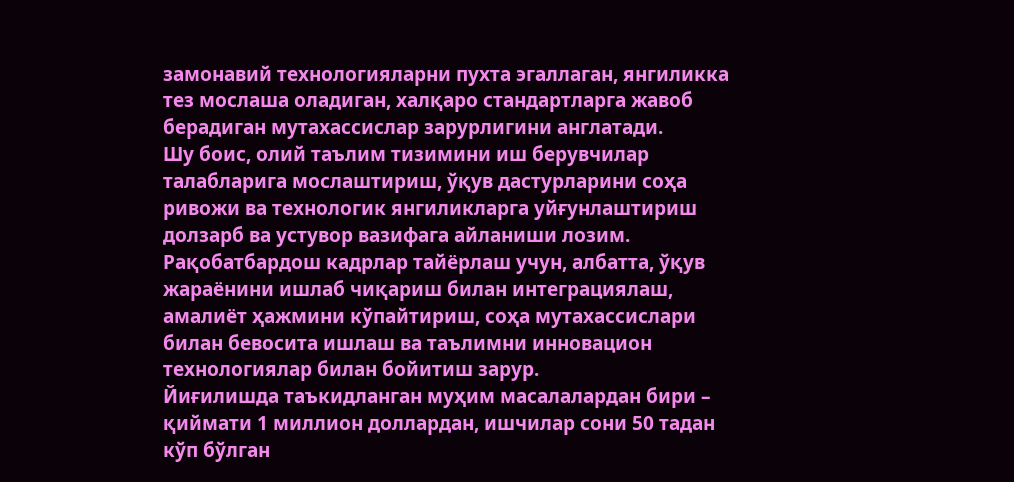замонавий технологияларни пухта эгаллаган, янгиликка тез мослаша оладиган, халқаро стандартларга жавоб берадиган мутахассислар зарурлигини англатади.
Шу боис, олий таълим тизимини иш берувчилар талабларига мослаштириш, ўқув дастурларини соҳа ривожи ва технологик янгиликларга уйғунлаштириш долзарб ва устувор вазифага айланиши лозим.
Рақобатбардош кадрлар тайёрлаш учун, албатта, ўқув жараёнини ишлаб чиқариш билан интеграциялаш, амалиёт ҳажмини кўпайтириш, соҳа мутахассислари билан бевосита ишлаш ва таълимни инновацион технологиялар билан бойитиш зарур.
Йиғилишда таъкидланган муҳим масалалардан бири – қиймати 1 миллион доллардан, ишчилар сони 50 тадан кўп бўлган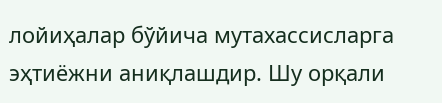лойиҳалар бўйича мутахассисларга эҳтиёжни аниқлашдир. Шу орқали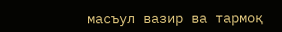масъул вазир ва тармоқ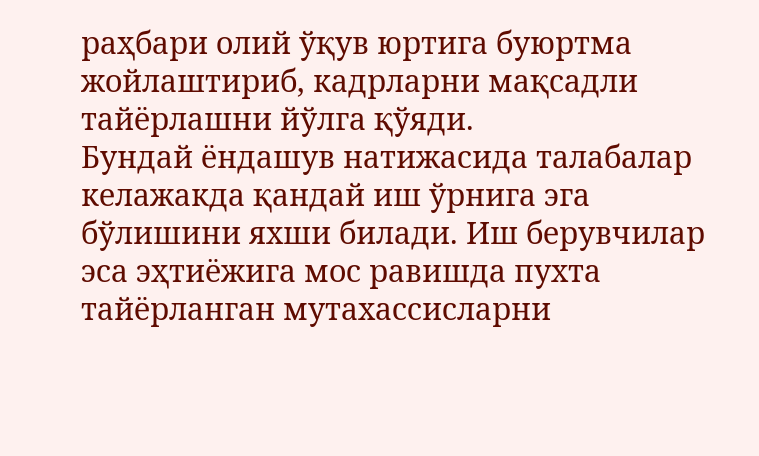раҳбари олий ўқув юртига буюртма жойлаштириб, кадрларни мақсадли тайёрлашни йўлга қўяди.
Бундай ёндашув натижасида талабалар келажакда қандай иш ўрнига эга бўлишини яхши билади. Иш берувчилар эса эҳтиёжига мос равишда пухта тайёрланган мутахассисларни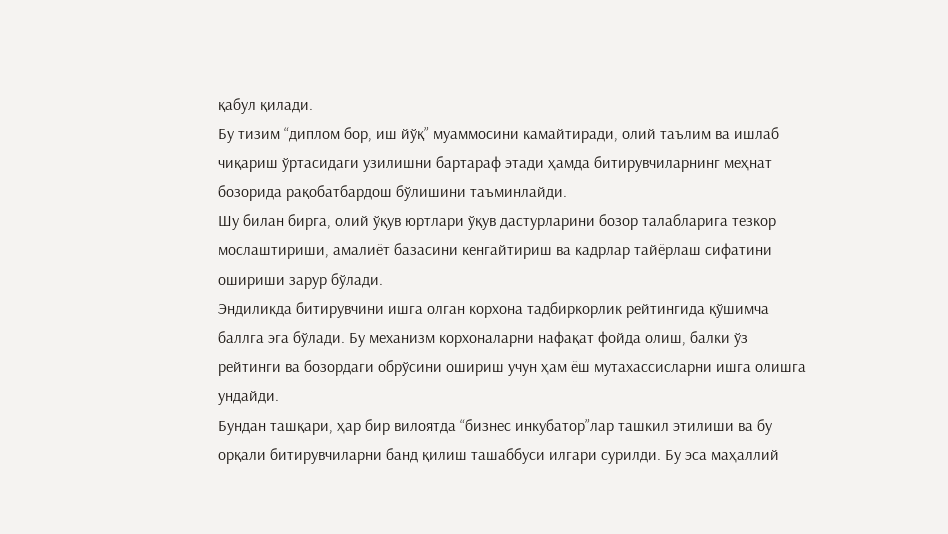қабул қилади.
Бу тизим “диплом бор, иш йўқ” муаммосини камайтиради, олий таълим ва ишлаб чиқариш ўртасидаги узилишни бартараф этади ҳамда битирувчиларнинг меҳнат бозорида рақобатбардош бўлишини таъминлайди.
Шу билан бирга, олий ўқув юртлари ўқув дастурларини бозор талабларига тезкор мослаштириши, амалиёт базасини кенгайтириш ва кадрлар тайёрлаш сифатини ошириши зарур бўлади.
Эндиликда битирувчини ишга олган корхона тадбиркорлик рейтингида қўшимча баллга эга бўлади. Бу механизм корхоналарни нафақат фойда олиш, балки ўз рейтинги ва бозордаги обрўсини ошириш учун ҳам ёш мутахассисларни ишга олишга ундайди.
Бундан ташқари, ҳар бир вилоятда “бизнес инкубатор”лар ташкил этилиши ва бу орқали битирувчиларни банд қилиш ташаббуси илгари сурилди. Бу эса маҳаллий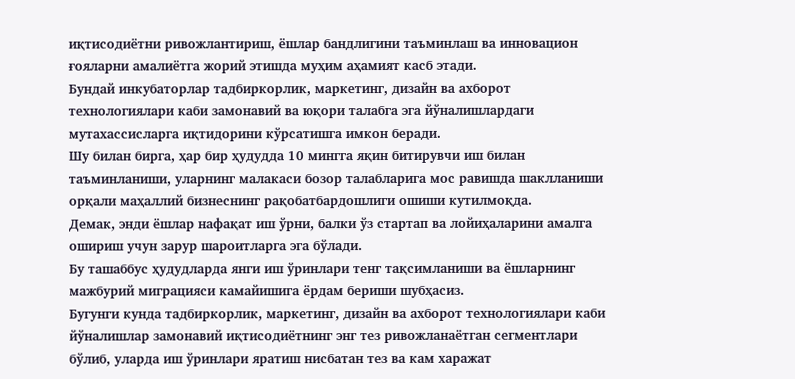иқтисодиётни ривожлантириш, ёшлар бандлигини таъминлаш ва инновацион ғояларни амалиётга жорий этишда муҳим аҳамият касб этади.
Бундай инкубаторлар тадбиркорлик, маркетинг, дизайн ва ахборот технологиялари каби замонавий ва юқори талабга эга йўналишлардаги мутахассисларга иқтидорини кўрсатишга имкон беради.
Шу билан бирга, ҳар бир ҳудудда 10 мингга яқин битирувчи иш билан таъминланиши, уларнинг малакаси бозор талабларига мос равишда шаклланиши орқали маҳаллий бизнеснинг рақобатбардошлиги ошиши кутилмоқда.
Демак, энди ёшлар нафақат иш ўрни, балки ўз стартап ва лойиҳаларини амалга ошириш учун зарур шароитларга эга бўлади.
Бу ташаббус ҳудудларда янги иш ўринлари тенг тақсимланиши ва ёшларнинг мажбурий миграцияси камайишига ёрдам бериши шубҳасиз.
Бугунги кунда тадбиркорлик, маркетинг, дизайн ва ахборот технологиялари каби йўналишлар замонавий иқтисодиётнинг энг тез ривожланаётган сегментлари бўлиб, уларда иш ўринлари яратиш нисбатан тез ва кам харажат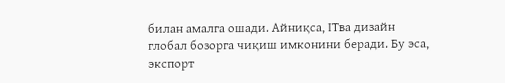билан амалга ошади. Айниқса, ITва дизайн глобал бозорга чиқиш имконини беради. Бу эса, экспорт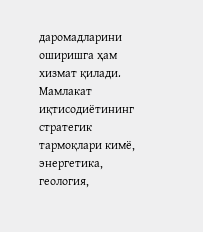даромадларини оширишга ҳам хизмат қилади.
Мамлакат иқтисодиётининг стратегик тармоқлари кимё, энергетика, геология,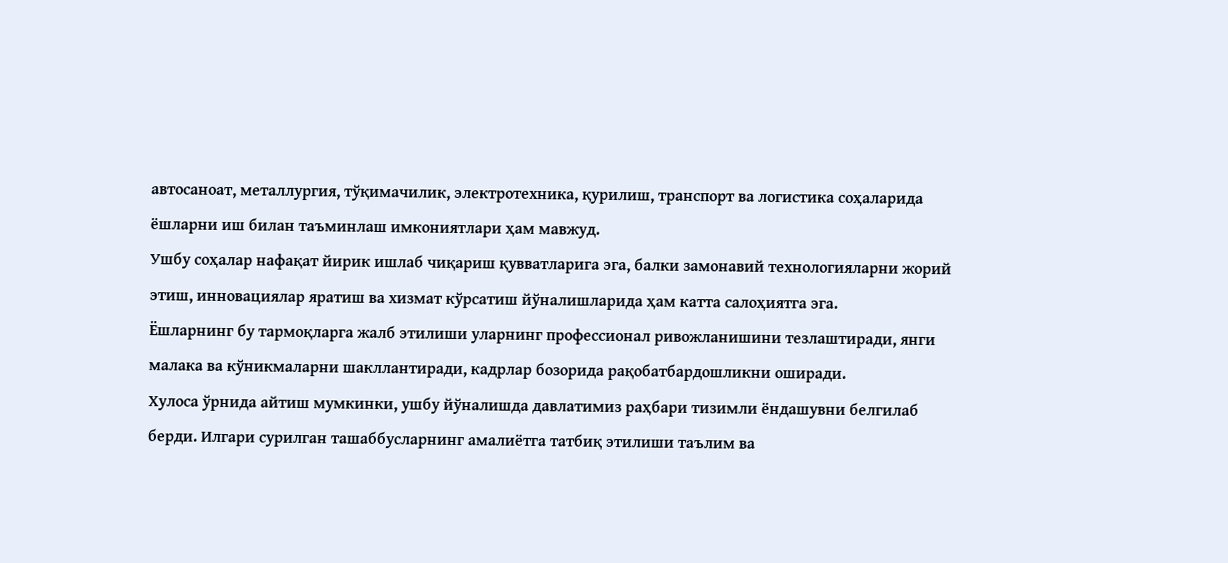автосаноат, металлургия, тўқимачилик, электротехника, қурилиш, транспорт ва логистика соҳаларида ёшларни иш билан таъминлаш имкониятлари ҳам мавжуд.
Ушбу соҳалар нафақат йирик ишлаб чиқариш қувватларига эга, балки замонавий технологияларни жорий этиш, инновациялар яратиш ва хизмат кўрсатиш йўналишларида ҳам катта салоҳиятга эга.
Ёшларнинг бу тармоқларга жалб этилиши уларнинг профессионал ривожланишини тезлаштиради, янги малака ва кўникмаларни шакллантиради, кадрлар бозорида рақобатбардошликни оширади.
Хулоса ўрнида айтиш мумкинки, ушбу йўналишда давлатимиз раҳбари тизимли ёндашувни белгилаб берди. Илгари сурилган ташаббусларнинг амалиётга татбиқ этилиши таълим ва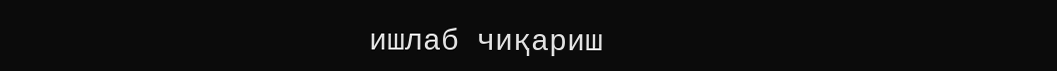ишлаб чиқариш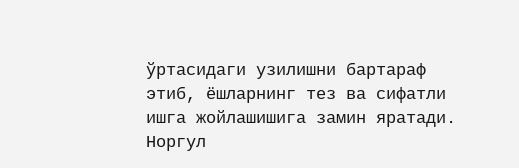ўртасидаги узилишни бартараф этиб, ёшларнинг тез ва сифатли ишга жойлашишига замин яратади.
Норгул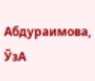Абдураимова,
ЎзА